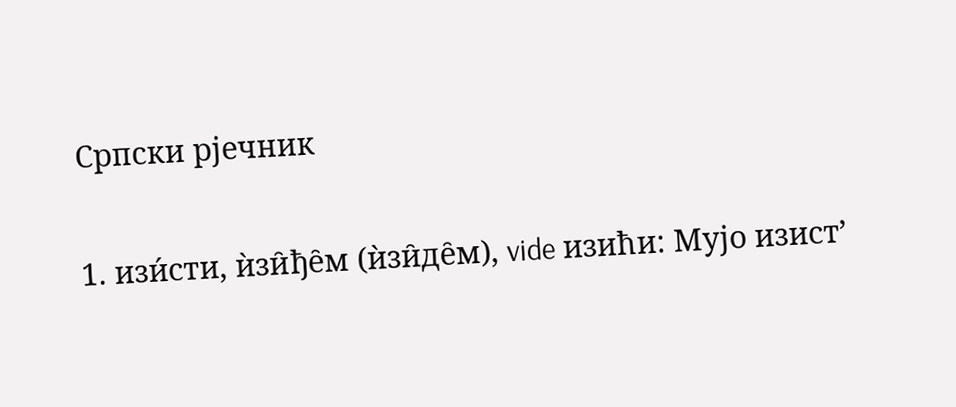Српски рјечник

1. изи́сти, ѝзи̑ђе̑м (ѝзи̑де̑м), vide изићи: Мујо изист’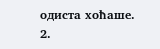одиста хоћаше.
2.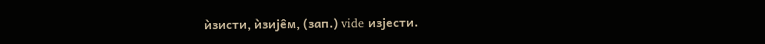ѝзисти, ѝзије̑м, (зап.) vide изјести.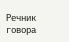Речник говора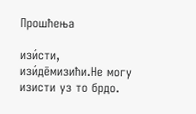Прошћења

изи́сти, изи́де̄мизићи.Не могу изисти уз то брдо.